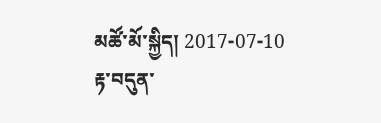མཚོ་མོ་སྐྱིད། 2017-07-10
རྟ་བདུན་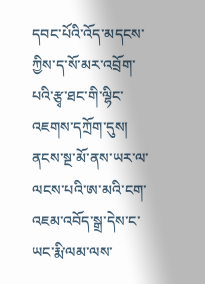དབང་པོའི་འོད་མདངས་ཀྱིས་ད་སོ་མར་འབྲོག་པའི་རྩྭ་ཐང་གི་ལྷིང་འཇགས་དཀྲོག་དུས། ནངས་སྔ་མོ་ནས་ཡར་ལ་ལངས་པའི་ཨ་མའི་ངག་འཇམ་འབོད་སྒྲ་དེས་ང་ཡང་རྨི་ལམ་ལས་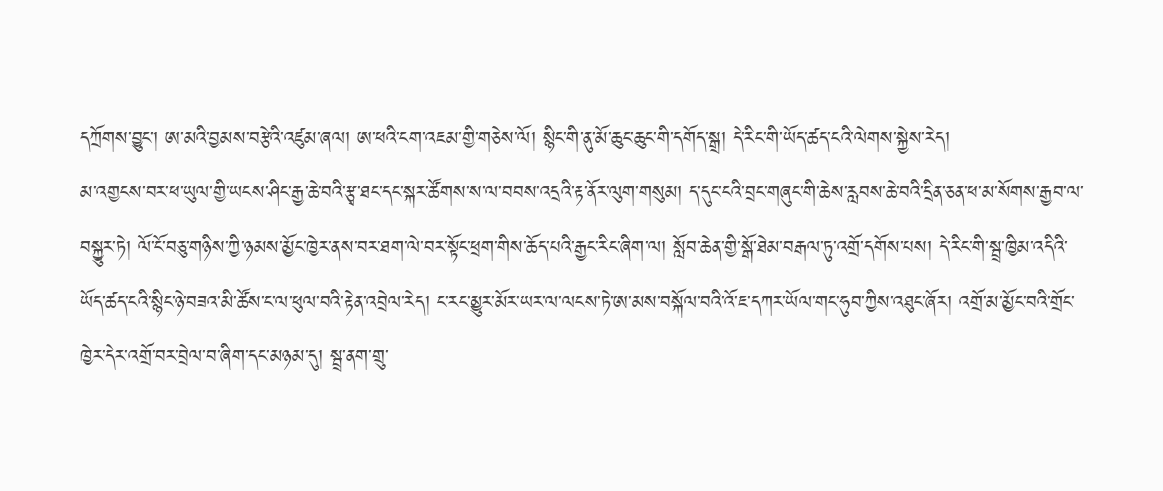དཀྲོགས་བྱུང་། ཨ་མའི་བྱམས་བརྩེའི་འཛུམ་ཞལ། ཨ་ཕའི་ངག་འཇམ་གྱི་གཅེས་ལོ། སྙིང་གི་ནུ་མོ་ཆུང་ཆུང་གི་དགོད་སྒྲ། དེ་རིང་གི་ཡོད་ཚད་ངའི་ལེགས་སྐྱེས་རེད།
མ་འགྱངས་བར་ཕ་ཡུལ་གྱི་ཡངས་ཤིང་རྒྱ་ཆེ་བའི་རྩྭ་ཐང་དང་སྐར་ཚོགས་ས་ལ་བབས་འདྲའི་རྟ་ནོར་ལུག་གསུམ། ད་དུང་ངའི་བྲང་གཞུང་གི་ཆེས་རླབས་ཆེ་བའི་དྲིན་ཅན་ཕ་མ་སོགས་རྒྱབ་ལ་བསྐྱུར་ཏེ། ལོ་ངོ་བཅུ་གཉིས་ཀྱི་ཉམས་མྱོང་ཁྱེར་ནས་བར་ཐག་ལེ་བར་སྟོང་ཕྲག་གིས་ཆོད་པའི་རྒྱང་རིང་ཞིག་ལ། སློབ་ཆེན་གྱི་སྒོ་ཐེམ་བརྒལ་ཏུ་འགྲོ་དགོས་པས། དེ་རིང་གི་སྦྲ་ཁྱིམ་འདིའི་ཡོད་ཚད་ངའི་སྙིང་ཉེ་བཟའ་མི་ཚོས་ང་ལ་ཕུལ་བའི་རྟེན་འབྲེལ་རེད། ང་རང་མྱུར་མོར་ཡར་ལ་ལངས་ཏེ་ཨ་མས་བསྐོལ་བའི་འོ་ཇ་དཀར་ཡོལ་གང་ཧུབ་ཀྱིས་འཐུང་ཞོར། འགྲོ་མ་མྱོང་བའི་གྲོང་ཁྱེར་དེར་འགྲོ་བར་བྲེལ་བ་ཞིག་དང་མཉམ་དུ། སྦྲ་ནག་གྲུ་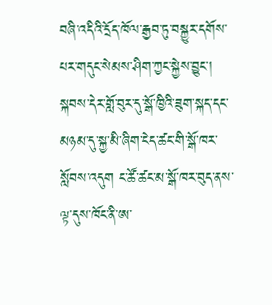བཞི་འདིའི་དྲོད་ཁོལ་རྒྱབ་ཏུ་བསྐྱུར་དགོས་པར་གདུང་སེམས་ཤིག་ཀྱང་སྐྱེས་བྱུང་། སྐབས་དེར་གློ་བུར་དུ་སྒོ་ཁྱིའི་ཟུག་སྐད་དང་མཉམ་དུ་སྐྱ་མི་ཞིག་ངེད་ཚང་གི་སྒོ་ཁར་སློབས་འདུག ང་ཚོ་ཚང་མ་སྒོ་ཁར་བུད་ནས་ལྟ་དུས་ཁོང་ནི་ཨ་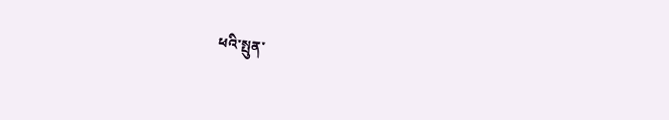ཕའི་སྤུན་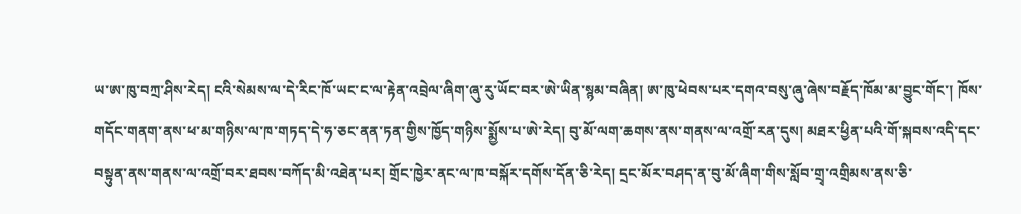ཡ་ཨ་ཁུ་བཀྲ་ཤིས་རེད། ངའི་སེམས་ལ་དེ་རིང་ཁོ་ཡང་ང་ལ་རྟེན་འབྲེལ་ཞིག་ཞུ་རུ་ཡོང་བར་ཨེ་ཡིན་སྙམ་བཞིན། ཨ་ཁུ་ཕེབས་པར་དགའ་བསུ་ཞུ་ཞེས་བརྗོད་ཁོམ་མ་བྱུང་གོང་། ཁོས་གདོང་གནག་ནས་ཕ་མ་གཉིས་ལ་ཁ་གཏད་དེ་ཧ་ཅང་ནན་ཏན་གྱིས་ཁྱོད་གཉིས་སྨྱོས་པ་ཨེ་རེད། བུ་མོ་ལག་ཆགས་ནས་གནས་ལ་འགྲོ་རན་དུས། མཐར་ཕྱིན་པའི་གོ་སྐབས་འདི་དང་བསྟུན་ནས་གནས་ལ་འགྲོ་བར་ཐབས་བཀོད་མི་འཐེན་པར། གྲོང་ཁྱེར་ནང་ལ་ཁ་བསྐོར་དགོས་དོན་ཅི་རེད། དྲང་མོར་བཤད་ན་བུ་མོ་ཞིག་གིས་སློབ་གྲྭ་འགྲིམས་ནས་ཅི་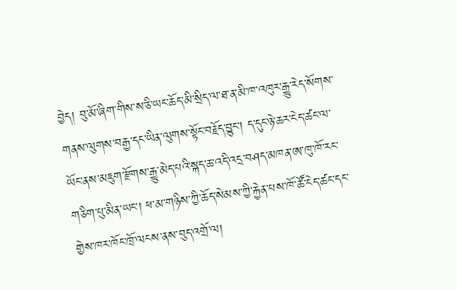བྱེད། བུ་མོ་ཞིག་གིས་ས་ཅི་ཡང་ཆོད་མི་སྲིད་ལ་ཐ་ན་མི་ཁ་འཁུར་རྒྱུ་རེད་སོགས་གནས་ལུགས་བརྒྱ་དང་ཡིན་ལུགས་སྟོང་བརྗོད་བྱུང་། ད་དུང་ཉེ་ཆར་ངེད་ཚང་ལ་ཡོང་ནས་མཇུག་རྫོགས་རྒྱུ་མེད་པའི་སྐད་ཆ་འདི་འདྲ་བཤད་མཁན་ཨ་ཁུ་ཁོ་རང་གཅིག་པུ་མིན་ཡང་། ཕ་མ་གཉིས་ཀྱི་ཆོད་སེམས་ཀྱི་རྐྱེན་པས་ཁོ་ཚོ་ངེད་ཚང་དང་གྱེས་ཁར་ཁོང་ཁྲོ་ལངས་ནས་བུད་འགྲོ་ལ།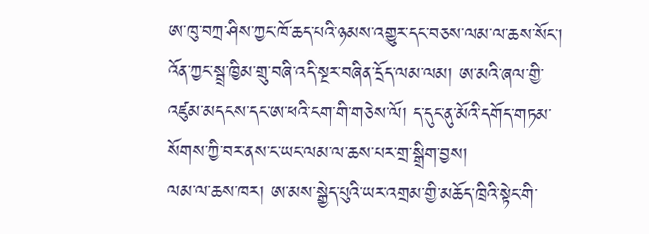ཨ་ཁུ་བཀྲ་ཤིས་ཀྱང་ཁོ་ཆད་པའི་ཉམས་འགྱུར་དང་བཅས་ལམ་ལ་ཆས་སོང་། འོན་ཀྱང་སྦྲ་ཁྱིམ་གྲུ་བཞི་འདི་སྔར་བཞིན་དྲོད་ལམ་ལམ། ཨ་མའི་ཞལ་གྱི་འཛུམ་མདངས་དང་ཨ་ཕའི་ངག་གི་གཅེས་ལོ། ད་དུང་ནུ་མོའི་དགོད་གཏམ་སོགས་ཀྱི་བར་ནས་ང་ཡང་ལམ་ལ་ཆས་པར་གྲ་སྒྲིག་བྱས།
ལམ་ལ་ཆས་ཁར། ཨ་མས་སྒྱེད་པུའི་ཡར་འགྲམ་གྱི་མཆོད་ཁྲིའི་སྟེང་གི་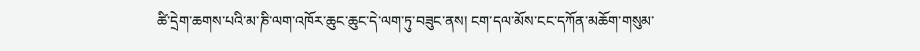ཚི་དྲེག་ཆགས་པའི་མ་ཎི་ལག་འཁོར་ཆུང་ཆུང་དེ་ལག་ཏུ་བཟུང་ནས། ངག་དལ་མོས་ངང་དཀོན་མཆོག་གསུམ་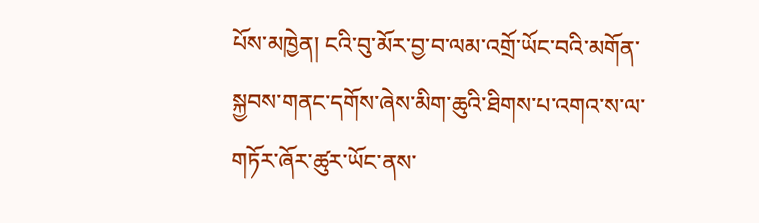པོས་མཁྱེན། ངའི་བུ་མོར་བྱ་བ་ལམ་འགྲོ་ཡོང་བའི་མགོན་སྐྱབས་གནང་དགོས་ཞེས་མིག་ཆུའི་ཐིགས་པ་འགའ་ས་ལ་གཏོར་ཞོར་ཚུར་ཡོང་ནས་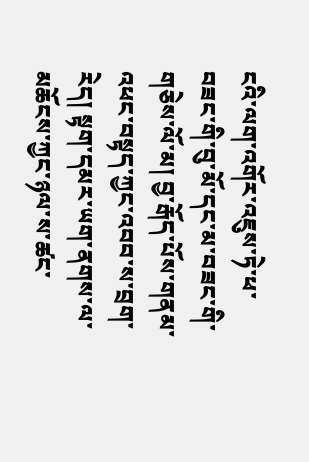ངའི་ལག་འགོར་འཇུས་ཏེ་ཕ་བཟང་གི་བུ་མོ་དང་མ་བཟང་གི་གཅེས་ལོ་མ། བྱ་རྒོད་པོས་གནམ་འཕང་བསྟད་ཀྱང་འབབ་ས་བྲག་རེད། སྟག་དམར་ཡག་ནགས་ལ་མཆོངས་ཀྱང་ཉལ་ས་ཚང་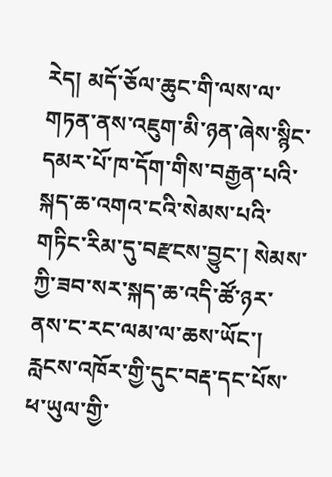རེད། མདོ་ཅོལ་ཆུང་གི་ལས་ལ་གཏན་ནས་འཇུག་མི་ཉན་ཞེས་སྙིང་དམར་པོ་ཁ་དོག་གིས་བརྒྱན་པའི་སྐད་ཆ་འགའ་ངའི་སེམས་པའི་གཏིང་རིམ་དུ་བརྫངས་བྱུང་། སེམས་ཀྱི་ཟབ་སར་སྐད་ཆ་འདི་ཚོ་ཉར་ནས་ང་རང་ལམ་ལ་ཆས་ཡོང་། རླངས་འཁོར་གྱི་དུང་བརྡ་དང་པོས་ཕ་ཡུལ་གྱི་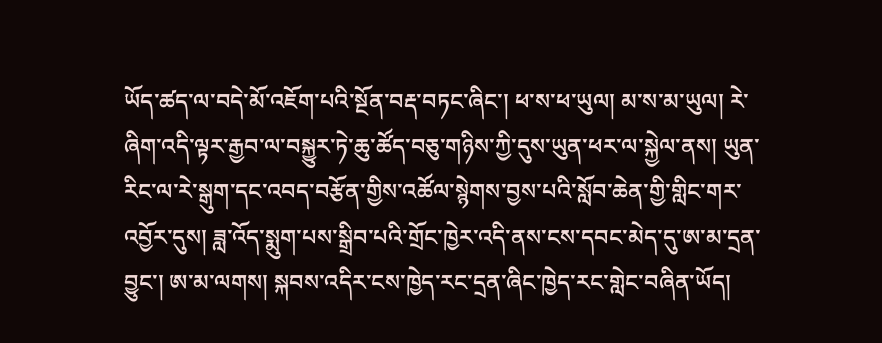ཡོད་ཚད་ལ་བདེ་མོ་འཇོག་པའི་སྔོན་བརྡ་བཏང་ཞིང་། ཕ་ས་ཕ་ཡུལ། མ་ས་མ་ཡུལ། རེ་ཞིག་འདི་ལྟར་རྒྱབ་ལ་བསྐྱུར་ཏེ་ཆུ་ཚོད་བཅུ་གཉིས་ཀྱི་དུས་ཡུན་ཕར་ལ་སྐྱེལ་ནས། ཡུན་རིང་ལ་རེ་སྒུག་དང་འབད་བརྩོན་གྱིས་འཚོལ་སྙེགས་བྱས་པའི་སློབ་ཆེན་གྱི་གླིང་གར་འབྱོར་དུས། ཟླ་འོད་སྨུག་པས་སྒྲིབ་པའི་གྲོང་ཁྱེར་འདི་ནས་ངས་དབང་མེད་དུ་ཨ་མ་དྲན་བྱུང་། ཨ་མ་ལགས། སྐབས་འདིར་ངས་ཁྱེད་རང་དྲན་ཞིང་ཁྱེད་རང་གླེང་བཞིན་ཡོད།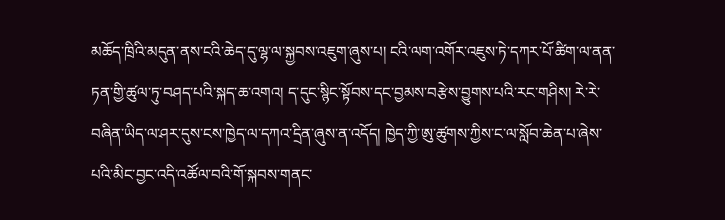མཆོད་ཁྲིའི་མདུན་ནས་ངའི་ཆེད་དུ་ལྷ་ལ་སྐྱབས་འཇུག་ཞུས་པ། ངའི་ལག་འགོར་འཇུས་ཏེ་དཀར་པོ་ཚིག་ལ་ནན་ཏན་གྱི་ཚུལ་ཏུ་བཤད་པའི་སྐད་ཆ་འགའ། ད་དུང་སྙིང་སྟོབས་དང་བྱམས་བརྩེས་བྱུགས་པའི་རང་གཤིས། རེ་རེ་བཞིན་ཡིད་ལ་ཤར་དུས་ངས་ཁྱེད་ལ་དཀའ་དྲིན་ཞུས་ན་འདོད། ཁྱེད་ཀྱི་ཨུ་ཚུགས་ཀྱིས་ང་ལ་སློབ་ཆེན་པ་ཞེས་པའི་མིང་བྱང་འདི་འཚོལ་བའི་གོ་སྐབས་གནང་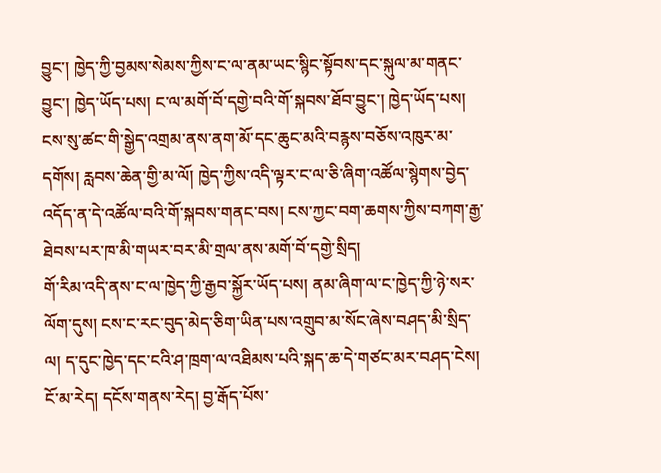བྱུང་། ཁྱེད་ཀྱི་བྱམས་སེམས་ཀྱིས་ང་ལ་ནམ་ཡང་སྙིང་སྟོབས་དང་སྐུལ་མ་གནང་བྱུང་། ཁྱེད་ཡོད་པས། ང་ལ་མགོ་བོ་དགྱེ་བའི་གོ་སྐབས་ཐོབ་བྱུང་། ཁྱེད་ཡོད་པས། ངས་སུ་ཚང་གི་སྒྱེད་འགྲམ་ནས་ནག་མོ་དང་ཆུང་མའི་བརྙས་བཅོས་འཁུར་མ་དགོས། རླབས་ཆེན་གྱི་མ་ལོ། ཁྱེད་ཀྱིས་འདི་ལྟར་ང་ལ་ཅི་ཞིག་འཚོལ་སྙེགས་བྱེད་འདོད་ན་དེ་འཚོལ་བའི་གོ་སྐབས་གནང་བས། ངས་ཀྱང་བག་ཆགས་ཀྱིས་བཀག་རྒྱ་ཐེབས་པར་ཁ་མི་གཡར་བར་མི་གྲལ་ནས་མགོ་བོ་དགྱེ་སྲིད།
གོ་རིམ་འདི་ནས་ང་ལ་ཁྱེད་ཀྱི་རྒྱབ་སྐྱོར་ཡོད་པས། ནམ་ཞིག་ལ་ང་ཁྱེད་ཀྱི་ཉེ་སར་ལོག་དུས། ངས་ང་རང་བུད་མེད་ཅིག་ཡིན་པས་འགྲུབ་མ་སོང་ཞེས་བཤད་མི་སྲིད་ལ། ད་དུང་ཁྱེད་དང་ངའི་ཤ་ཁྲག་ལ་འཐིམས་པའི་སྐད་ཆ་དེ་གཙང་མར་བཤད་ངེས། ངོ་མ་རེད། དངོས་གནས་རེད། བྱ་རྒོད་པོས་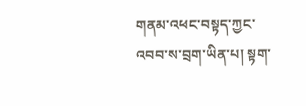གནམ་འཕང་བསྟད་ཀྱང་འབབ་ས་བྲག་ཡིན་པ། སྟག་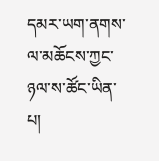དམར་ཡག་ནགས་ལ་མཆོངས་ཀྱང་ཉལ་ས་ཚོང་ཡིན་པ།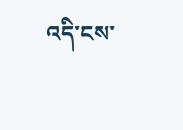འདི་ངས་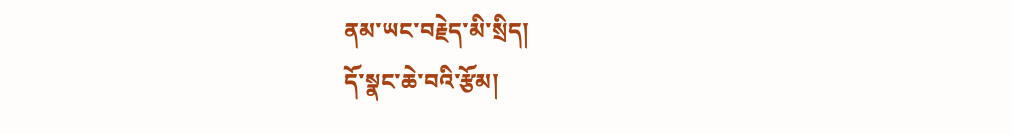ནམ་ཡང་བརྗེད་མི་སྲིད།
དོ་སྣང་ཆེ་བའི་རྩོམ།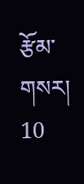རྩོམ་གསར། 10